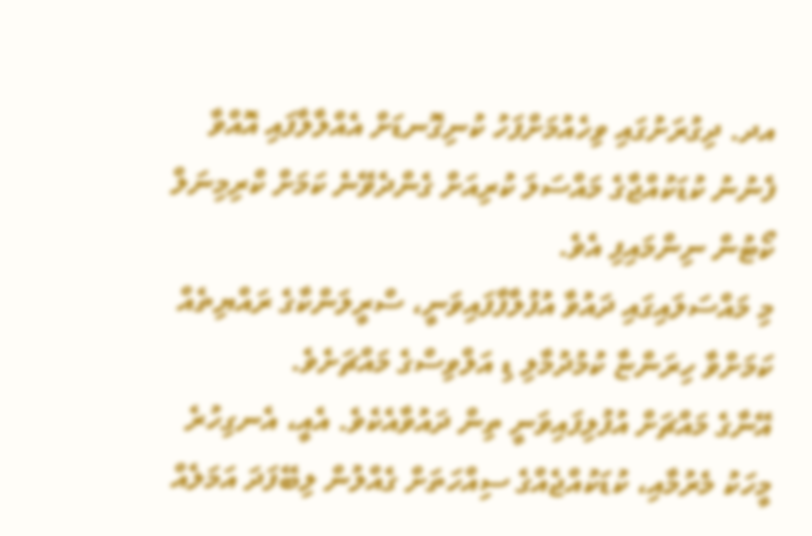އދ. ދިގުރަށުގައި ވިހެއުމަށްފަހު ކުނިގޮނޑަށް އެއްލާލާފައި އޮއްވާ ފެނުނު ކުޑަކުއްޖާގެ މައްސަލަ ކުރިއަށް ގެންދެވޭނެ ކަމަށް ކްރިމިނަލް ކޯޓުން ނިންމައިފި އެވެ.
މި މައްސަލައިގައި ދައުވާ އުފުލާފާފައިވަނީ، ސްރީލަންކާގެ ރައްޔިތެއް ކަމަށްވާ ހިރަންޏާ ކުމުދުމާލި ޑި އަލްވިސްގެ މައްޗަށެވެ.
އޭނާގެ މައްޗަށް އުފުލިފައިވަނީ ތިން ދައުވާއެކެވެ. އެއީ، އެނގިހުރެ މީހަކު މެރުމާއި، ކުޑަކުއްޖެއްގެ ސިއްހަތަށް ގެއްލުން ލިބޭފަދަ އަމަލެއް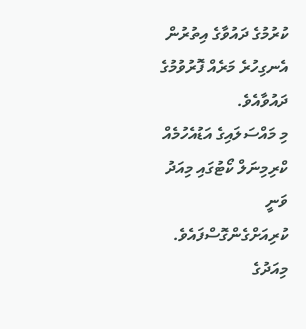ކުރުމުގެ ދައުވާގެ އިތުރުން އެނގިހުރެ މަރެއް ފޮރުވުމުގެ ދައުވާއެވެ.
މި މައްސަލައިގެ އަޑުއެހުމެއް ކްރިމިނަލް ކޯޓުގައި މިއަދު ވަނީ ކުރިއަށްގެންގޮސްފައެވެ. މިއަދުގެ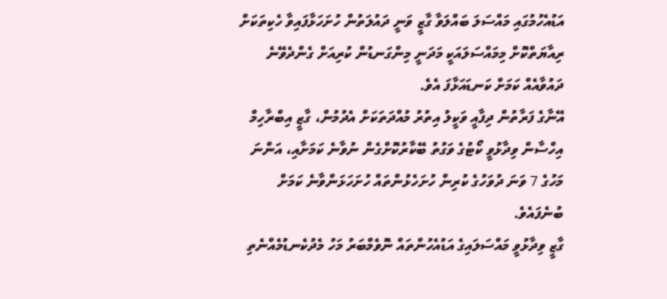އަޑުއެހުމުގައި މައްސަލަ ބައްލަވާ ގާޒީ ވަނީ ދައުލަތުން ހުށަހަޅާފައިވާ ހެކިތަކަށް ރިއާޔަތްކޮށް މިމައްސަލައަކީ މަދަނީ މިންގަނޑުން ކުރިއަށް ގެންދެވޭނެ ދައުވާއެއް ކަމަށް ކަނޑައަޅާފަ އެވެ.
އޭނާގެ ފަރާތުން ދިފާއީ ވަކީލު އިތުރު މުއްދަތަކަށް އެދުމުން، ގާޒީ އިބްރާހިމް އިހްސާން ވިދާޅުވީ ކޯޓުގެ ވަގުތު ބޭކާރުކޮށްގެން ނުވާނެ ކަމަށާއި، އަންނަ މަހުގެ 7 ވަނަ ދުވަހުގެ ކުރިން ހުށަހެޅުންތައް ހުށަހަޅަންވާނެ ކަމަށް ބުނެފައެވެ.
ގާޒީ ވިދާޅުވީ މައްސަލައިގެ އަޑުއެހުންތައް ނޮވެމްބަރު މަހު މެދުކެނޑުމެއްނެތި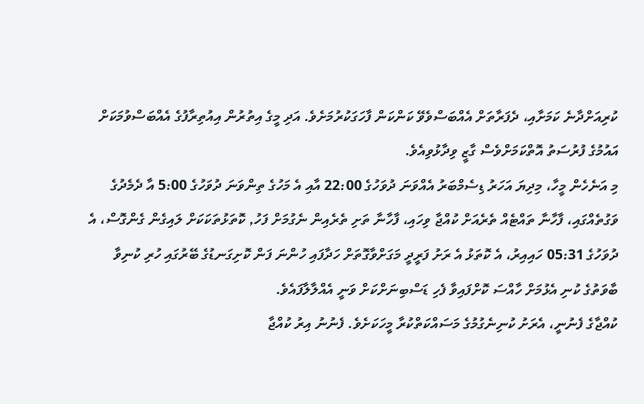ކުރިއަށްދާނެ ކަމަށާއި، ދެފަރާތަށް އެއްބަސްވެވޭ ކަންކަން ފާހަގަކުރުމަށެވެ. އަދި މީގެ އިތުރުން އިއުތިރާފުގެ އެއްބަސްވުމަކަށް އައުމުގެ ފުރުސަތު އޮތްކަމަށްވެސް ގާޒީ ވިދާޅުވިއެވެ.
މި އަނެހެން މީހާ، މިދިޔަ އަހަރު ޑިސެމްބަރު އެއްވަނަ ދުވަހުގެ 22:00 އާއި އެ މަހުގެ ތިންވަނަ ދުވަހުގެ 5:00 އާ ދެމެދުގެ ވަގުތެއްގައި، ފާހާނާ ތައްޓެއް ތެރެއަށް ކުއްޖާ ވިހައި، ފާހާނާ ތަށި ތެރެއިން ނެގުމަށް ފަހު, ކޮތަޅުތަކަކަށް ލައިގެން ގެންގޮސް، އެ ދުވަހުގެ 05:31 ހައިއިރު، އެ ކޮތަޅު އެ ރަށު ފަރީދީ މަގަށްވާގޮތަށް ހަދާފައި ހުންނަ ފަން ކޮށިގަނޑުގެ ބޭރުގައި ހުރި ކުނިވާ ބާވަތުގެ ކުނި އެޅުމަށް ހާއްސަ ކޮށްފައިވާ ފެހި ޑަސްބިނަށްކަށް ވަނީ އެއްލާލާފައެވެ.
ކުއްޖާގެ ފެނުނީ، އެރަށު ކުނިނެގުމުގެ މަސައްކަތްކުރާ މީހަކަށެވެ. ފެނުނު އިރު ކުއްޖާ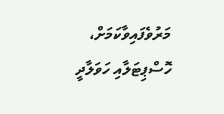މަރުވެފައިވާކަމަށް، ހޮސްޕިޓަލާއި ހަވަލާދީ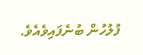ފުލުހުން ބުނެފައިވެއެވެ.